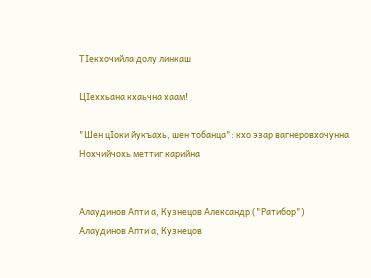ТIекхочийла долу линкаш

ЦIеххьана кхаьчна хаам!

"Шен цIоки йукъахь, шен тобанца": кхо эзар вагнеровхочунна Нохчийчохь меттиг карийна


Алаудинов Апти а, Кузнецов Александр ("Ратибор")
Алаудинов Апти а, Кузнецов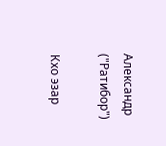Александр ("Ратибор")

Кхо эзар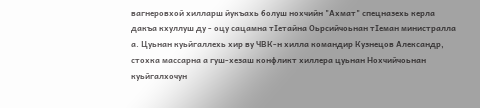вагнеровхой хилларш йукъахь болуш нохчийн "Ахмат" спецназехь керла дакъа кхуллуш ду - оцу сацамна тIетайна Оьрсийчоьнан тIеман министралла а. Цуьнан куьйгаллехь хир ву ЧВК-н хилла командир Кузнецов Александр, стохка массарна а гуш-хезаш конфликт хиллера цуьнан Нохчийчоьнан куьйгалхочун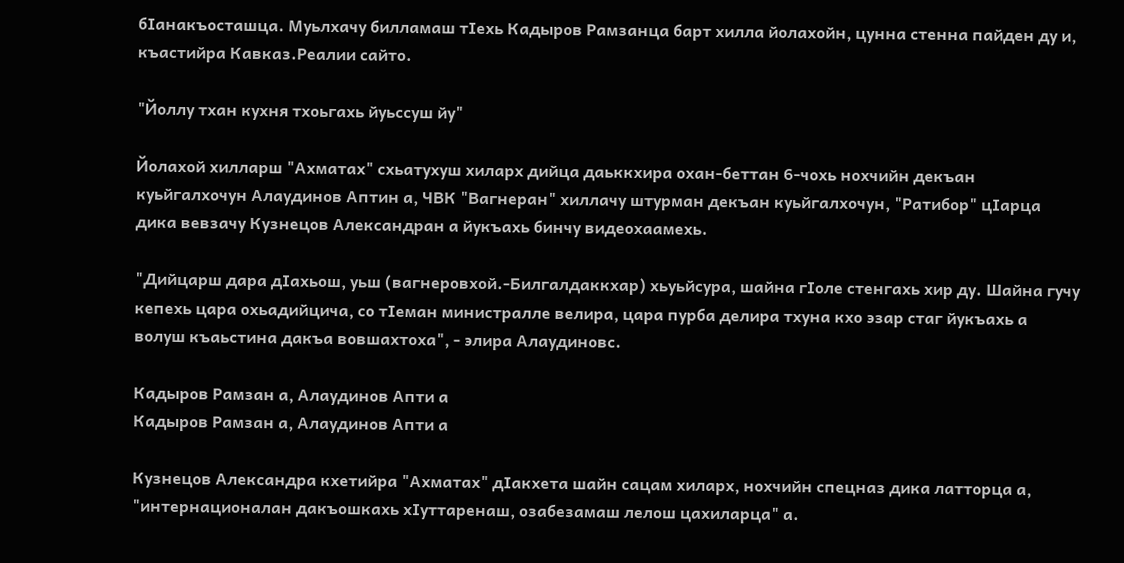бIанакъосташца. Муьлхачу билламаш тIехь Кадыров Рамзанца барт хилла йолахойн, цунна стенна пайден ду и, къастийра Кавказ.Реалии сайто.

"Йоллу тхан кухня тхоьгахь йуьссуш йу"

Йолахой хилларш "Ахматах" схьатухуш хиларх дийца даьккхира охан-беттан 6-чохь нохчийн декъан куьйгалхочун Алаудинов Аптин а, ЧВК "Вагнеран" хиллачу штурман декъан куьйгалхочун, "Ратибор" цIарца дика вевзачу Кузнецов Александран а йукъахь бинчу видеохаамехь.

"Дийцарш дара дIахьош, уьш (вагнеровхой.-Билгалдаккхар) хьуьйсура, шайна гIоле стенгахь хир ду. Шайна гучу кепехь цара охьадийцича, со тIеман министралле велира, цара пурба делира тхуна кхо эзар стаг йукъахь а волуш къаьстина дакъа вовшахтоха", - элира Алаудиновс.

Кадыров Рамзан а, Алаудинов Апти а
Кадыров Рамзан а, Алаудинов Апти а

Кузнецов Александра кхетийра "Ахматах" дIакхета шайн сацам хиларх, нохчийн спецназ дика латторца а, "интернационалан дакъошкахь хIуттаренаш, озабезамаш лелош цахиларца" а.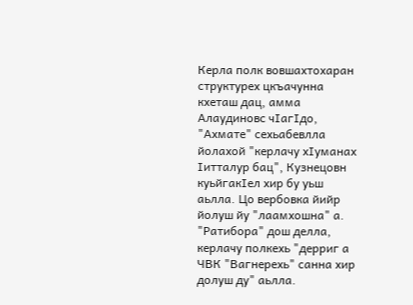Керла полк вовшахтохаран структурех цкъачунна кхеташ дац, амма Алаудиновс чIагIдо, "Ахмате" сехьабевлла йолахой "керлачу хIуманах Iитталур бац", Кузнецовн куьйгакIел хир бу уьш аьлла. Цо вербовка йийр йолуш йу "лаамхошна" а. "Ратибора" дош делла, керлачу полкехь "дерриг а ЧВК "Вагнерехь" санна хир долуш ду" аьлла.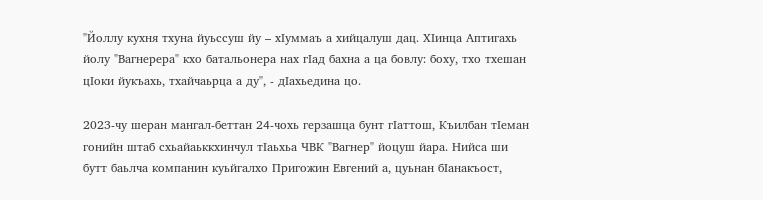"Йоллу кухня тхуна йуьссуш йу – хIуммаъ а хийцалуш дац. ХIинца Аптигахь йолу "Вагнерера" кхо батальонера нах гIад бахна а ца бовлу: боху, тхо тхешан цIоки йукъахь, тхайчаьрца а ду", - дIахьедина цо.

2023-чу шеран мангал-беттан 24-чохь герзашца бунт гIаттош, Къилбан тIеман гонийн штаб схьайаьккхинчул тIаьхьа ЧВК "Вагнер" йоцуш йара. Нийса ши бутт баьлча компанин куьйгалхо Пригожин Евгений а, цуьнан бIанакъост,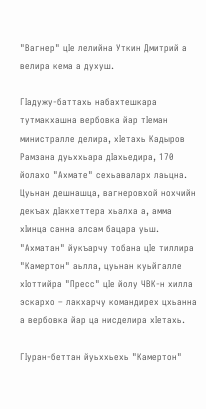"Вагнер" цIе лелийна Уткин Дмитрий а велира кема а духуш.

ГIадужу-баттахь набахтешкара тутмакхашна вербовка йар тIеман министралле делира, хIетахь Кадыров Рамзана дуьххьара дIахьедира, 170 йолахо "Ахмате" сехьаваларх лаьцна. Цуьнан дешнашца, вагнеровхой нохчийн декъах дIакхеттера хьалха а, амма хIинца санна алсам бацара уьш. "Ахматан" йукъарчу тобана цIе тиллира "Камертон" аьлла, цуьнан куьйгалле хIоттийра "Пресс" цIе йолу ЧВК-н хилла эскархо – лакхарчу командирех цхьанна а вербовка йар ца нисделира хIетахь.

ГIуран-беттан йуьххьехь "Камертон"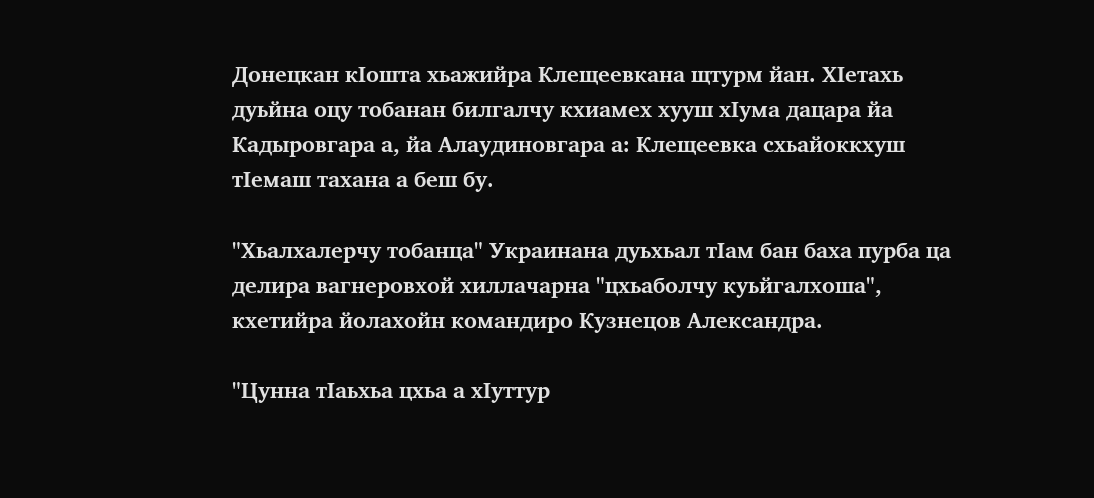Донецкан кIошта хьажийра Клещеевкана щтурм йан. ХIетахь дуьйна оцу тобанан билгалчу кхиамех хууш хIума дацара йа Кадыровгара а, йа Алаудиновгара а: Клещеевка схьайоккхуш тIемаш тахана а беш бу.

"Хьалхалерчу тобанца" Украинана дуьхьал тIам бан баха пурба ца делира вагнеровхой хиллачарна "цхьаболчу куьйгалхоша", кхетийра йолахойн командиро Кузнецов Александра.

"Цунна тIаьхьа цхьа а хIуттур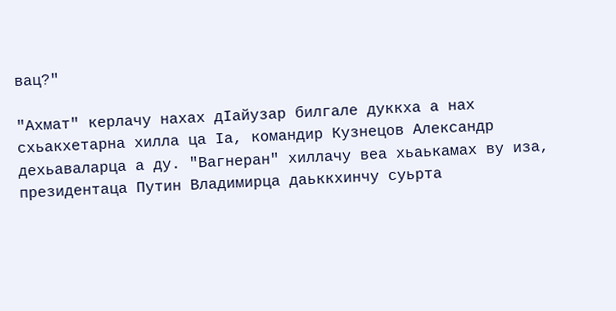вац?"

"Ахмат" керлачу нахах дIайузар билгале дуккха а нах схьакхетарна хилла ца Iа, командир Кузнецов Александр дехьаваларца а ду. "Вагнеран" хиллачу веа хьаькамах ву иза, президентаца Путин Владимирца даьккхинчу суьрта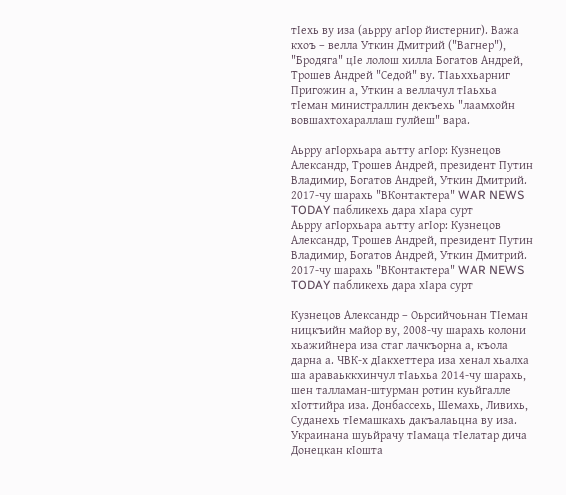тIехь ву иза (аьрру агIор йистерниг). Важа кхоъ – велла Уткин Дмитрий ("Вагнер"), "Бродяга" цIе лолош хилла Богатов Андрей, Трошев Андрей "Седой" ву. ТIаьххьарниг Пригожин а, Уткин а веллачул тIаьхьа тIеман министраллин декъехь "лаамхойн вовшахтохараллаш гулйеш" вара.

Аьрру агӀорхьара аьтту aгӀop: Кузнецов Александр, Трошев Андрей, президент Путин Владимир, Богатов Андрей, Уткин Дмитрий. 2017-чу шарахь "ВКонтактера" WAR NEWS TODAY пабликехь дара хIара сурт
Аьрру агӀорхьара аьтту aгӀop: Кузнецов Александр, Трошев Андрей, президент Путин Владимир, Богатов Андрей, Уткин Дмитрий. 2017-чу шарахь "ВКонтактера" WAR NEWS TODAY пабликехь дара хIара сурт

Кузнецов Александр – Оьрсийчоьнан ТIеман ницкъийн майор ву, 2008-чу шарахь колони хьажийнера иза стаг лачкъорна а, къола дарна а. ЧВК-х дIакхеттера иза хенал хьалха ша араваьккхинчул тIаьхьа 2014-чу шарахь, шен талламан-штурман ротин куьйгалле хIоттийра иза. Донбассехь, Шемахь, Ливихь, Суданехь тIемашкахь дакъалаьцна ву иза. Украинана шуьйрачу тIамаца тIелатар дича Донецкан кIошта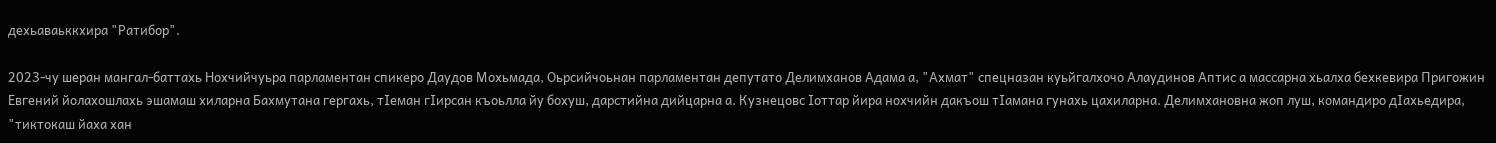дехьаваьккхира "Ратибор".

2023-чу шеран мангал-баттахь Нохчийчуьра парламентан спикеро Даудов Мохьмада, Оьрсийчоьнан парламентан депутато Делимханов Адама а, "Ахмат" спецназан куьйгалхочо Алаудинов Аптис а массарна хьалха бехкевира Пригожин Евгений йолахошлахь эшамаш хиларна Бахмутана гергахь, тIеман гIирсан къоьлла йу бохуш, дарстийна дийцарна а. Кузнецовс Iоттар йира нохчийн дакъош тIамана гунахь цахиларна. Делимхановна жоп луш, командиро дIахьедира, "тиктокаш йаха хан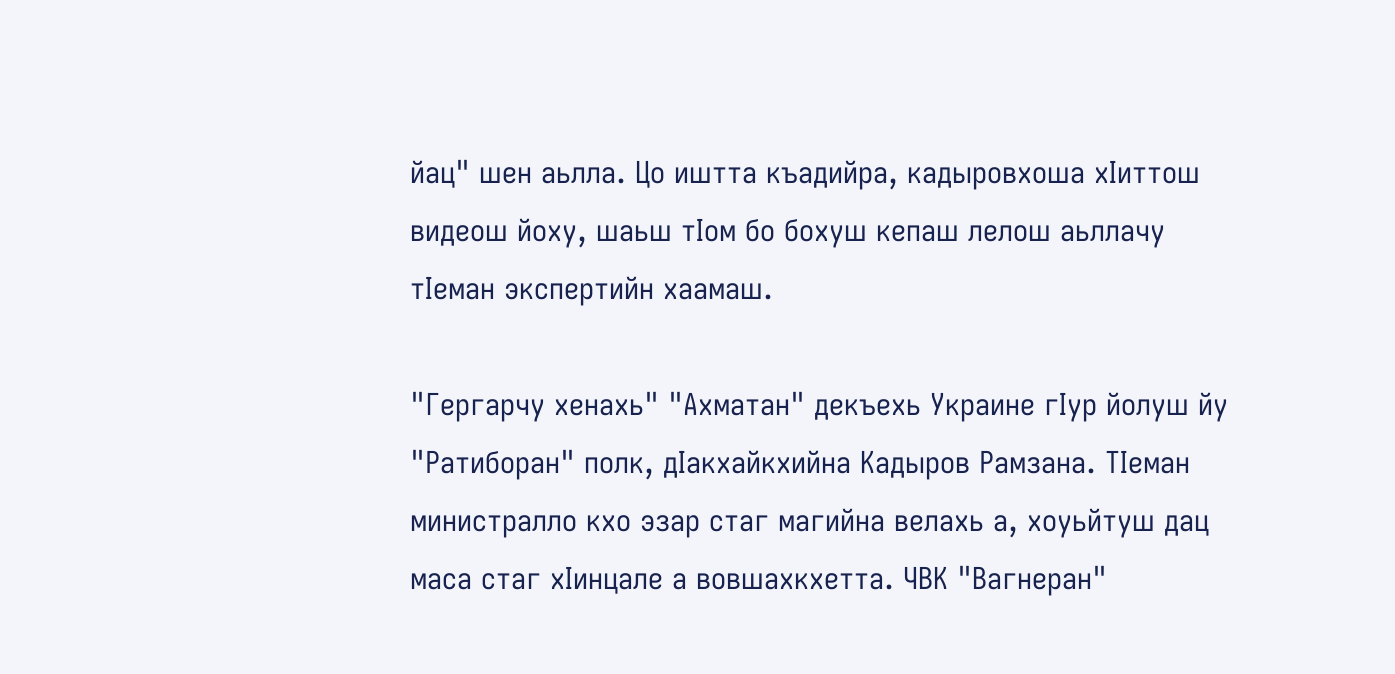йац" шен аьлла. Цо иштта къадийра, кадыровхоша хIиттош видеош йоху, шаьш тIом бо бохуш кепаш лелош аьллачу тIеман экспертийн хаамаш.

"Гергарчу хенахь" "Ахматан" декъехь Украине гIур йолуш йу "Ратиборан" полк, дIакхайкхийна Кадыров Рамзана. ТIеман министралло кхо эзар стаг магийна велахь а, хоуьйтуш дац маса стаг хIинцале а вовшахкхетта. ЧВК "Вагнеран"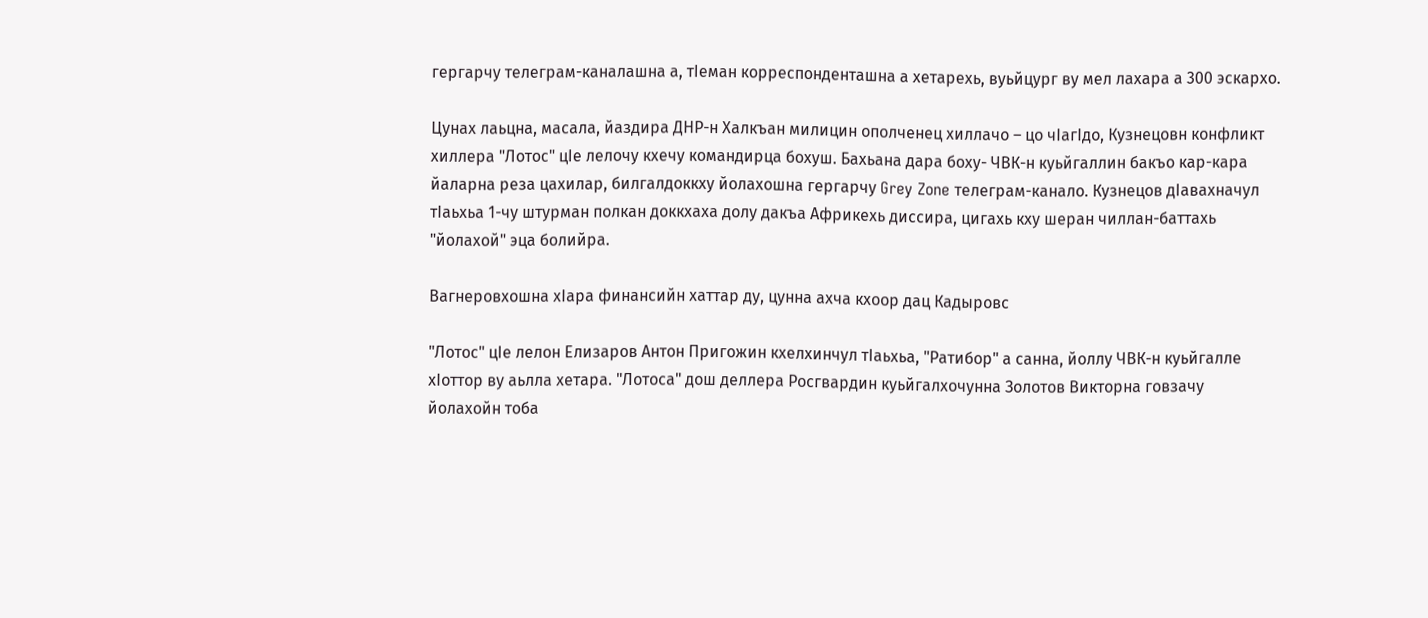гергарчу телеграм-каналашна а, тIеман корреспонденташна а хетарехь, вуьйцург ву мел лахара а 300 эскархо.

Цунах лаьцна, масала, йаздира ДНР-н Халкъан милицин ополченец хиллачо – цо чIагIдо, Кузнецовн конфликт хиллера "Лотос" цIе лелочу кхечу командирца бохуш. Бахьана дара боху- ЧВК-н куьйгаллин бакъо кар-кара йаларна реза цахилар, билгалдоккху йолахошна гергарчу Grey Zone телеграм-канало. Кузнецов дIавахначул тIаьхьа 1-чу штурман полкан доккхаха долу дакъа Африкехь диссира, цигахь кху шеран чиллан-баттахь "йолахой" эца болийра.

Вагнеровхошна хIара финансийн хаттар ду, цунна ахча кхоор дац Кадыровс

"Лотос" цIе лелон Елизаров Антон Пригожин кхелхинчул тIаьхьа, "Ратибор" а санна, йоллу ЧВК-н куьйгалле хIоттор ву аьлла хетара. "Лотоса" дош деллера Росгвардин куьйгалхочунна Золотов Викторна говзачу йолахойн тоба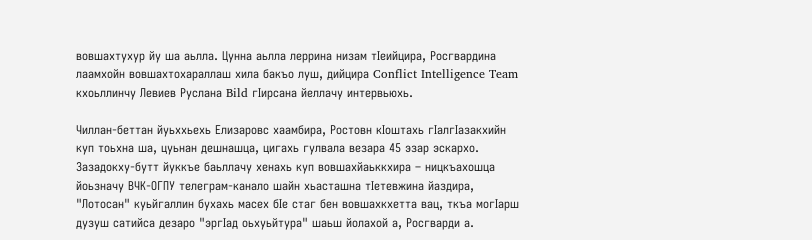вовшахтухур йу ша аьлла. Цунна аьлла леррина низам тIеийцира, Росгвардина лаамхойн вовшахтохараллаш хила бакъо луш, дийцира Conflict Intelligence Team кхоьллинчу Левиев Руслана Bild гIирсана йеллачу интервьюхь.

Чиллан-беттан йуьххьехь Елизаровс хаамбира, Ростовн кIоштахь гIалгIазакхийн куп тоьхна ша, цуьнан дешнашца, цигахь гулвала везара 45 эзар эскархо. Зазадокху-бутт йуккъе баьллачу хенахь куп вовшахйаьккхира – ницкъахошца йоьзначу ВЧК-ОГПУ телеграм-канало шайн хьасташна тIетевжина йаздира, "Лотосан" куьйгаллин бухахь масех бIе стаг бен вовшахкхетта вац, ткъа могIарш дузуш сатийса дезаро "эргIад оьхуьйтура" шаьш йолахой а, Росгварди а.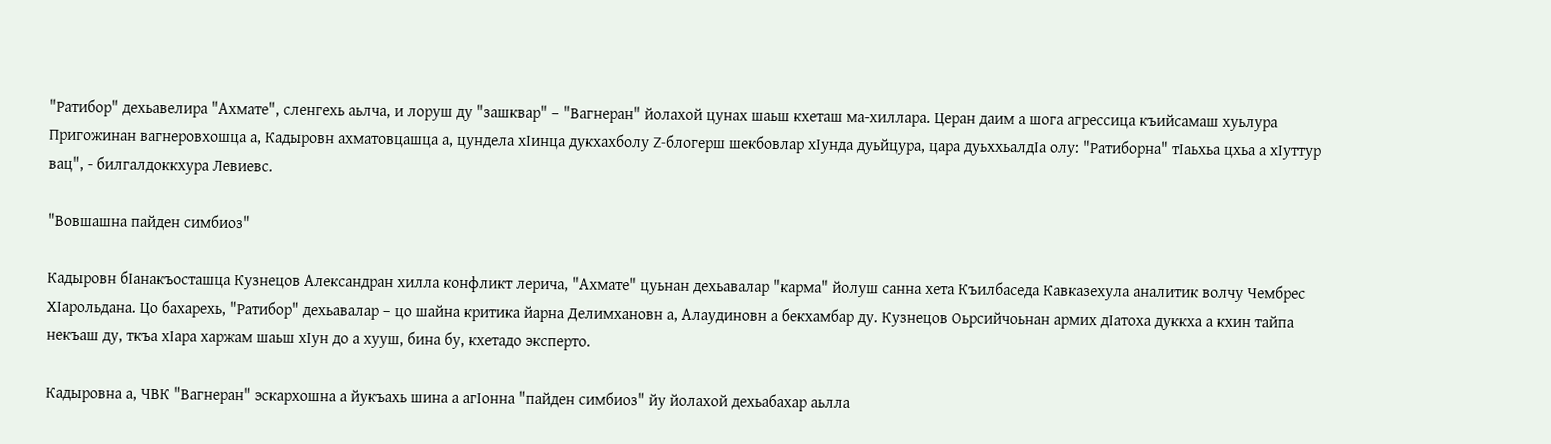"Ратибор" дехьавелира "Ахмате", сленгехь аьлча, и лоруш ду "зашквар" – "Вагнеран" йолахой цунах шаьш кхеташ ма-хиллара. Церан даим а шога агрессица къийсамаш хуьлура Пригожинан вагнеровхошца а, Кадыровн ахматовцашца а, цундела хIинца дукхахболу Z-блогерш шекбовлар хIунда дуьйцура, цара дуьххьалдIа олу: "Ратиборна" тIаьхьа цхьа а хIуттур вац", - билгалдоккхура Левиевс.

"Вовшашна пайден симбиоз"

Кадыровн бIанакъосташца Кузнецов Александран хилла конфликт лерича, "Ахмате" цуьнан дехьавалар "карма" йолуш санна хета Къилбаседа Кавказехула аналитик волчу Чембрес ХIарольдана. Цо бахарехь, "Ратибор" дехьавалар – цо шайна критика йарна Делимхановн а, Алаудиновн а бекхамбар ду. Кузнецов Оьрсийчоьнан армих дIатоха дуккха а кхин тайпа некъаш ду, ткъа хIара харжам шаьш хIун до а хууш, бина бу, кхетадо эксперто.

Кадыровна а, ЧВК "Вагнеран" эскархошна а йукъахь шина а агIонна "пайден симбиоз" йу йолахой дехьабахар аьлла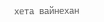хета вайнехан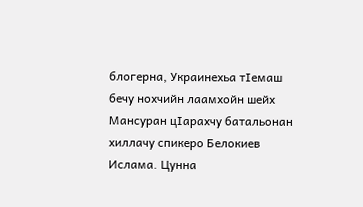блогерна, Украинехьа тIемаш бечу нохчийн лаамхойн шейх Мансуран цIарахчу батальонан хиллачу спикеро Белокиев Ислама. Цунна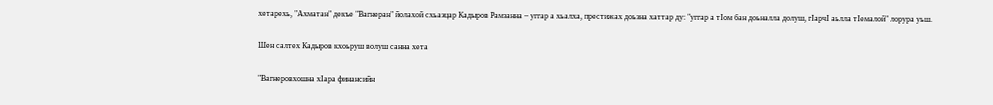хетарехь, "Ахматан" декъе "Вагнеран" йолахой схьаэцар Кадыров Рамзанна – уггар а хьалха, престижах доьзна хаттар ду: "уггар а тIом бан доьналла долуш, гIарчI аьлла тIемалой" лорура уьш.

Шен салтех Кадыров кхоьруш волуш санна хета

"Вагнеровхошна хIара финансийн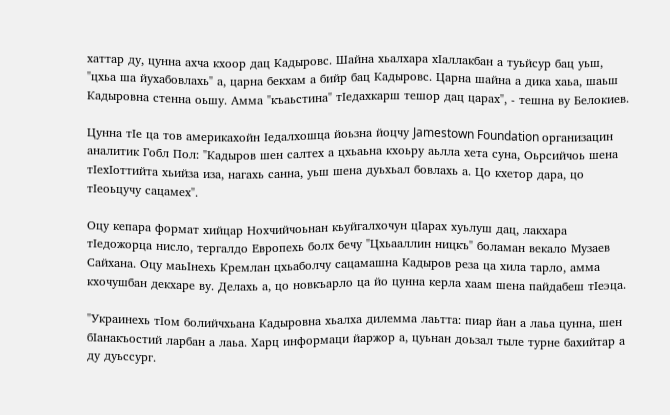хаттар ду, цунна ахча кхоор дац Кадыровс. Шайна хьалхара хIаллакбан а туьйсур бац уьш, "цхьа ша йухабовлахь" а, царна бекхам а бийр бац Кадыровс. Царна шайна а дика хаьа, шаьш Кадыровна стенна оьшу. Амма "къаьстина" тIедахкарш тешор дац царах", - тешна ву Белокиев.

Цунна тIе ца тов америкахойн Iедалхошца йоьзна йоцчу Jamestown Foundation организацин аналитик Гобл Пол: "Кадыров шен салтех а цхьаьна кхоьру аьлла хета суна, Оьрсийчоь шена тIехIоттийта хьийза иза, нагахь санна, уьш шена дуьхьал бовлахь а. Цо кхетор дара, цо тIеоьцучу сацамех".

Оцу кепара формат хийцар Нохчийчоьнан кьуйгалхочун цIарах хуьлуш дац, лакхара тIедожорца нисло, тергалдо Европехь болх бечу "Цхьааллин ницкъ" боламан векало Музаев Сайхана. Оцу маьIнехь Кремлан цхьаболчу сацамашна Кадыров реза ца хила тарло, амма кхочушбан декхаре ву. Делахь а, цо новкъарло ца йо цунна керла хаам шена пайдабеш тIеэца.

"Украинехь тIом болийчхьана Кадыровна хьалха дилемма лаьтта: пиар йан а лаьа цунна, шен бIанакъостий ларбан а лаьа. Харц информаци йаржор а, цуьнан доьзал тыле турне бахийтар а ду дуьссург.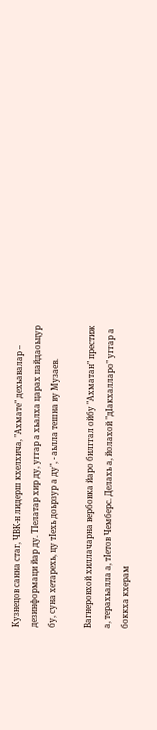Кузнецов санна стаг, ЧВК-н лидерш кхелхича, "Ахмате" дехьавалар – дезинформаци йар ду. ТIелатар хир ду, уггар а хьалха царах пайдаоьцур бу, суна хетарехь, цу тIехь доьрзур а ду", - аьлла тешна ву Музаев.

Вагнеровхой хиллачарна вербовка йаро билггал ойбу "Ахматан" престиж а, терахьалла а, тIетов Чемберс. Делахь а, йолахой "дIакхалларо" уггар а боккха кхерам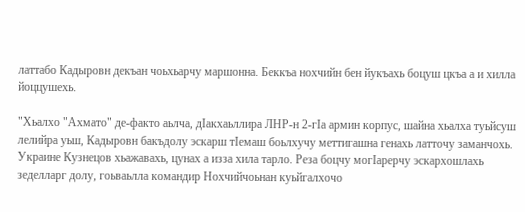латтабо Кадыровн декъан чоьхьарчу маршонна. Беккъа нохчийн бен йукъахь боцуш цкъа а и хилла йоццушехь.

"Хьалхо "Ахмато" де-факто аьлча, дIакхаьллира ЛНР-н 2-гIа армин корпус, шайна хьалха туьйсуш лелийра уьш, Кадыровн бакъдолу эскарш тIемаш боьлхучу меттигашна генахь латточу заманчохь. Украине Кузнецов хьажавахь, цунах а изза хила тарло. Реза боцчу могIарерчу эскархошлахь зеделларг долу, гоьваьлла командир Нохчийчоьнан куьйгалхочо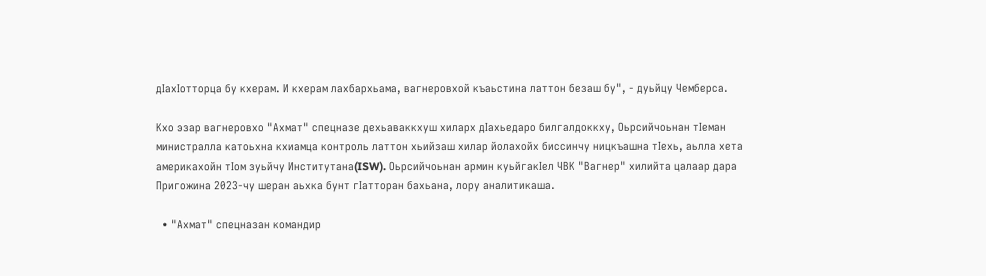дIахIотторца бу кхерам. И кхерам лахбархьама, вагнеровхой къаьстина латтон безаш бу", - дуьйцу Чемберса.

Кхо эзар вагнеровхо "Ахмат" спецназе дехьаваккхуш хиларх дIахьедаро билгалдоккху, Оьрсийчоьнан тIеман министралла катоьхна кхиамца контроль латтон хьийзаш хилар йолахойх биссинчу ницкъашна тIехь, аьлла хета америкахойн тIом зуьйчу Институтана(ISW). Оьрсийчоьнан армин куьйгакIел ЧВК "Вагнер" хилийта цалаар дара Пригожина 2023-чу шеран аьхка бунт гIатторан бахьана, лору аналитикаша.

  • "Ахмат" спецназан командир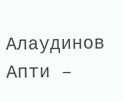Алаудинов Апти –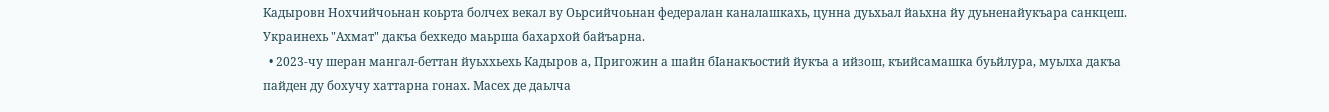Кадыровн Нохчийчоьнан коьрта болчех векал ву Оьрсийчоьнан федералан каналашкахь, цунна дуьхьал йаьхна йу дуьненайукъара санкцеш. Украинехь "Ахмат" дакъа бехкедо маьрша бахархой байъарна.
  • 2023-чу шеран мангал-беттан йуьххьехь Кадыров а, Пригожин а шайн бIанакъостий йукъа а ийзош, къийсамашка буьйлура, муьлха дакъа пайден ду бохучу хаттарна гонах. Масех де даьлча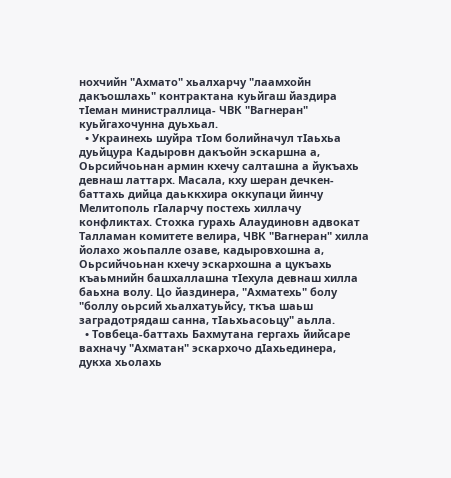нохчийн "Ахмато" хьалхарчу "лаамхойн дакъошлахь" контрактана куьйгаш йаздира тIеман министраллица- ЧВК "Вагнеран" куьйгахочунна дуьхьал.
  • Украинехь шуйра тIом болийначул тIаьхьа дуьйцура Кадыровн дакъойн эскаршна а, Оьрсийчоьнан армин кхечу салташна а йукъахь девнаш латтарх. Масала, кху шеран дечкен-баттахь дийца даьккхира оккупаци йинчу Мелитополь гIаларчу постехь хиллачу конфликтах. Стохка гурахь Алаудиновн адвокат Талламан комитете велира, ЧВК "Вагнеран" хилла йолахо жоьпалле озаве, кадыровхошна а, Оьрсийчоьнан кхечу эскархошна а цукъахь къаьмнийн башхаллашна тIехула девнаш хилла баьхна волу. Цо йаздинера, "Ахматехь" болу "боллу оьрсий хьалхатуьйсу, ткъа шаьш заградотрядаш санна, тIаьхьасоьцу" аьлла.
  • Товбеца-баттахь Бахмутана гергахь йийсаре вахначу "Ахматан" эскархочо дIахьединера, дукха хьолахь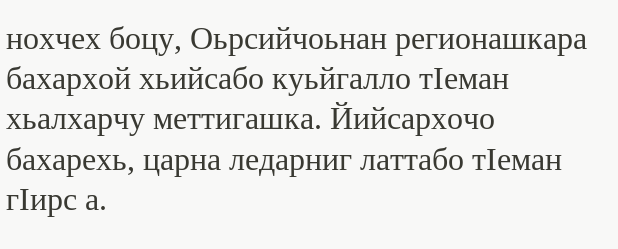нохчех боцу, Оьрсийчоьнан регионашкара бахархой хьийсабо куьйгалло тIеман хьалхарчу меттигашка. Йийсархочо бахарехь, царна ледарниг латтабо тIеман гIирс а.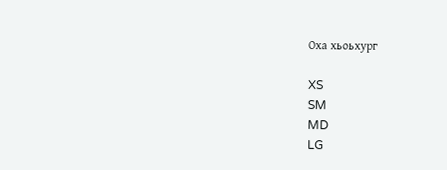Оха хьоьхург

XS
SM
MD
LG